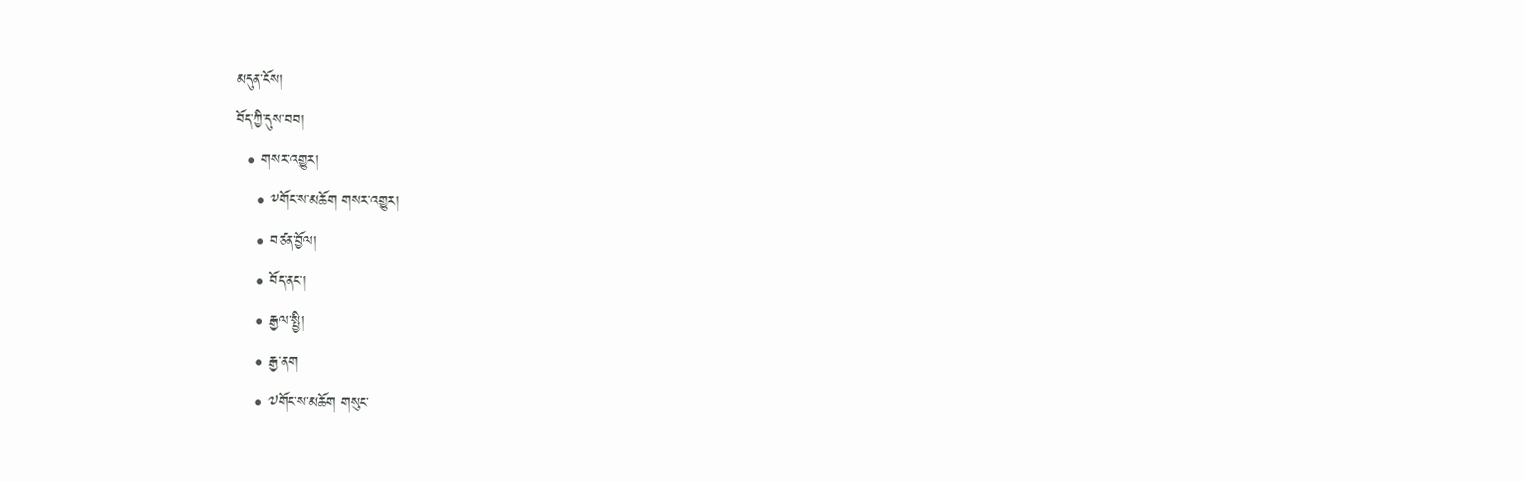མདུན་ངོས།
བོད་ཀྱི་དུས་བབ།
  • གསར་འགྱུར།
    • ༸གོང་ས་མཆོག གསར་འགྱུར།
    • བཙན་བྱོལ།
    • བོད་ནང་།
    • རྒྱལ་སྤྱི།
    • རྒྱ་ནག
    • ༧གོང་ས་མཆོག གསུང་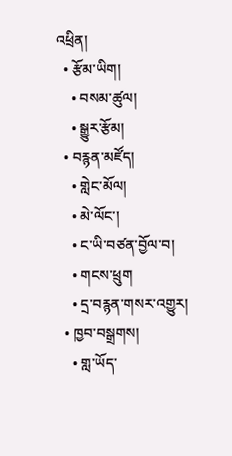འཕྲིན།
  • རྩོམ་ཡིག།
    • བསམ་ཚུལ།
    • སྒྱུར་རྩོམ།
  • བརྙན་མཛོད།
    • གླེང་མོལ།
    • མེ་ལོང་།
    • ང་ཡི་བཙན་བྱོལ་བ།
    • གངས་ཕྲུག
    • དྲ་བརྙན་གསར་འགྱུར།
  • ཁྱབ་བསྒྲགས།
    • གླ་ཡོད་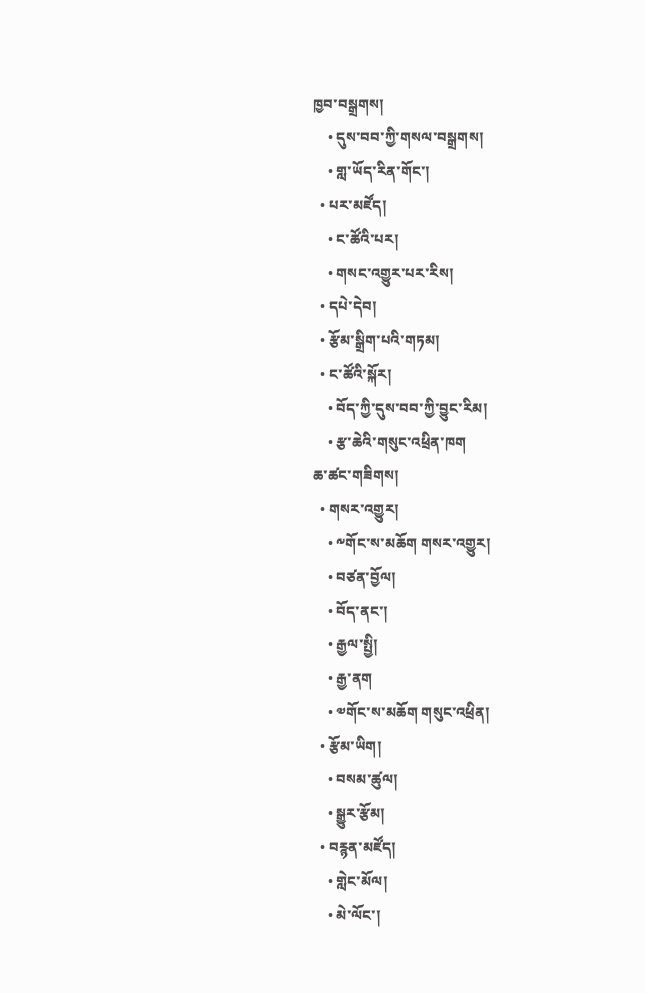ཁྱབ་བསྒྲགས།
    • དུས་བབ་ཀྱི་གསལ་བསྒྲགས།
    • གླ་ཡོད་རིན་གོང་།
  • པར་མཛོད།
    • ང་ཚོའི་པར།
    • གསང་འགྱུར་པར་རིས།
  • དཔེ་དེབ།
  • རྩོམ་སྒྲིག་པའི་གཏམ།
  • ང་ཚོའི་སྐོར།
    • བོད་ཀྱི་དུས་བབ་ཀྱི་བྱུང་རིམ།
    • རྩ་ཆེའི་གསུང་འཕྲིན་ཁག
ཆ་ཚང་གཟིགས།
  • གསར་འགྱུར།
    • ༸གོང་ས་མཆོག གསར་འགྱུར།
    • བཙན་བྱོལ།
    • བོད་ནང་།
    • རྒྱལ་སྤྱི།
    • རྒྱ་ནག
    • ༧གོང་ས་མཆོག གསུང་འཕྲིན།
  • རྩོམ་ཡིག།
    • བསམ་ཚུལ།
    • སྒྱུར་རྩོམ།
  • བརྙན་མཛོད།
    • གླེང་མོལ།
    • མེ་ལོང་།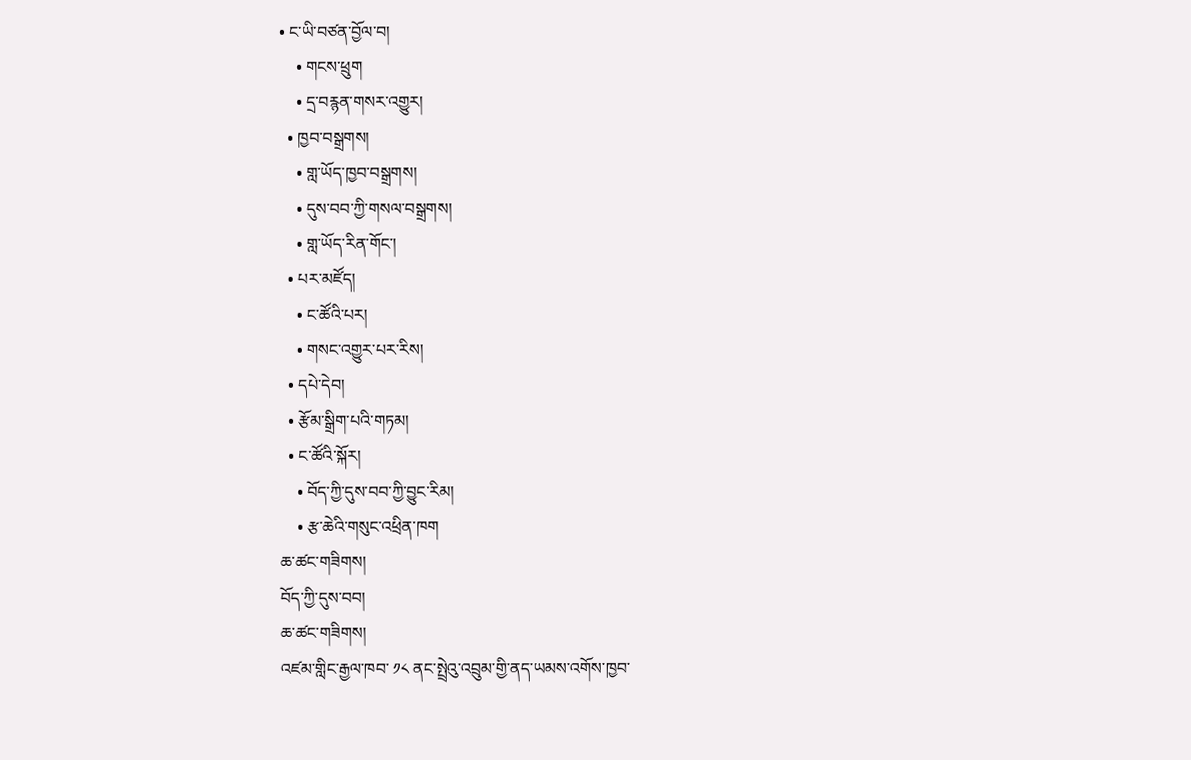• ང་ཡི་བཙན་བྱོལ་བ།
    • གངས་ཕྲུག
    • དྲ་བརྙན་གསར་འགྱུར།
  • ཁྱབ་བསྒྲགས།
    • གླ་ཡོད་ཁྱབ་བསྒྲགས།
    • དུས་བབ་ཀྱི་གསལ་བསྒྲགས།
    • གླ་ཡོད་རིན་གོང་།
  • པར་མཛོད།
    • ང་ཚོའི་པར།
    • གསང་འགྱུར་པར་རིས།
  • དཔེ་དེབ།
  • རྩོམ་སྒྲིག་པའི་གཏམ།
  • ང་ཚོའི་སྐོར།
    • བོད་ཀྱི་དུས་བབ་ཀྱི་བྱུང་རིམ།
    • རྩ་ཆེའི་གསུང་འཕྲིན་ཁག
ཆ་ཚང་གཟིགས།
བོད་ཀྱི་དུས་བབ།
ཆ་ཚང་གཟིགས།
འཛམ་གླིང་རྒྱལ་ཁབ་ ༡༨ ནང་སྤྲེའུ་འབྲུམ་གྱི་ནད་ཡམས་འགོས་ཁྱབ་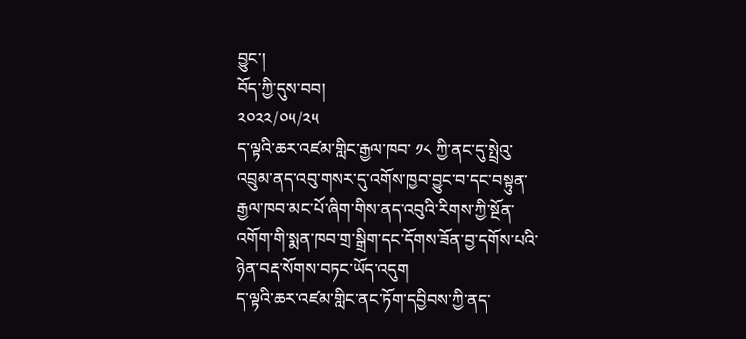བྱུང་།
བོད་ཀྱི་དུས་བབ།
༢༠༢༢/༠༥/༢༥
ད་ལྟའི་ཆར་འཛམ་གླིང་རྒྱལ་ཁབ་ ༡༨ ཀྱི་ནང་དུ་སྤྲེའུ་འབྲུམ་ནད་འབུ་གསར་དུ་འགོས་ཁྱབ་བྱུང་བ་དང་བསྟུན་རྒྱལ་ཁབ་མང་པོ་ཞིག་གིས་ནད་འབུའི་རིགས་ཀྱི་སྔོན་འགོག་གི་སྨན་ཁབ་གྲ་སྒྲིག་དང་དོགས་ཟོན་བྱ་དགོས་པའི་ཉེན་བརྡ་སོགས་བཏང་ཡོད་འདུག
ད་ལྟའི་ཆར་འཛམ་གླིང་ནང་ཏོག་དབྱིབས་ཀྱི་ནད་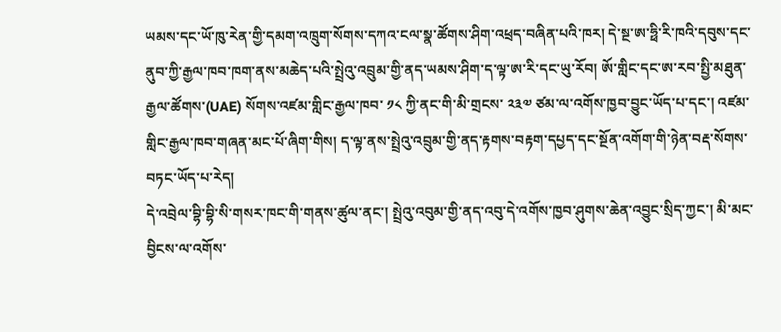ཡམས་དང་ཡོ་ཁུ་རེན་གྱི་དམག་འཁྲུག་སོགས་དཀའ་ངལ་སྣ་ཚོགས་ཤིག་འཕྲད་བཞིན་པའི་ཁར། དེ་སྔ་ཨ་ཧྥི་རི་ཁའི་དབུས་དང་ནུབ་ཀྱི་རྒྱལ་ཁབ་ཁག་ནས་མཆེད་པའི་སྤྲེའུ་འབྲུམ་གྱི་ནད་ཡམས་ཤིག་ད་ལྟ་ཨ་རི་དང་ཡུ་རོབ། ཨོ་གླིང་དང་ཨ་རབ་སྤྱི་མཐུན་རྒྱལ་ཚོགས་(UAE) སོགས་འཛམ་གླིང་རྒྱལ་ཁབ་ ༡༨ ཀྱི་ནང་གི་མི་གྲངས་ ༢༣༧ ཙམ་ལ་འགོས་ཁྱབ་བྱུང་ཡོད་པ་དང་། འཛམ་གླིང་རྒྱལ་ཁབ་གཞན་མང་པོ་ཞིག་གིས། ད་ལྟ་ནས་སྤྲེའུ་འབྲུམ་གྱི་ནད་རྟགས་བརྟག་དཔྱད་དང་སྔོན་འགོག་གི་ཉེན་བརྡ་སོགས་བཏང་ཡོད་པ་རེད།
དེ་འབྲེལ་བྷི་བྷི་སི་གསར་ཁང་གི་གནས་ཚུལ་ནང་། སྤྲེའུ་འབུམ་གྱི་ནད་འབུ་དེ་འགོས་ཁྱབ་ཤུགས་ཆེན་འབྱུང་སྲིད་ཀྱང་། མི་མང་བྱིངས་ལ་འགོས་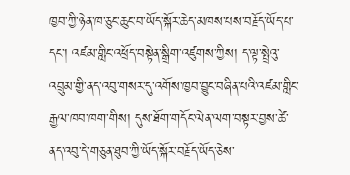ཁྱབ་ཀྱི་ཉེན་ཁ་ཅུང་ཆུང་བ་ཡོད་སྐོར་ཆེད་མཁས་པས་བརྗོད་ཡོད་པ་དང་། འཛམ་གླིང་འཕྲོད་བསྟེན་སྒྲིག་འཛུགས་ཀྱིས། ད་ལྟ་སྤྲེའུ་འབྲུམ་གྱི་ནད་འབུ་གསར་དུ་འགོས་ཁྱབ་བྱུང་བཞིན་པའི་འཛམ་གླིང་རྒྱལ་ཁབ་ཁག་གིས། དུས་ཐོག་གདོང་ལེན་ལག་བསྟར་བྱས་ཚེ་ནད་འབུ་དེ་གཅུན་ཐུབ་ཀྱི་ཡོད་སྐོར་བརྗོད་ཡོད་ཅེས་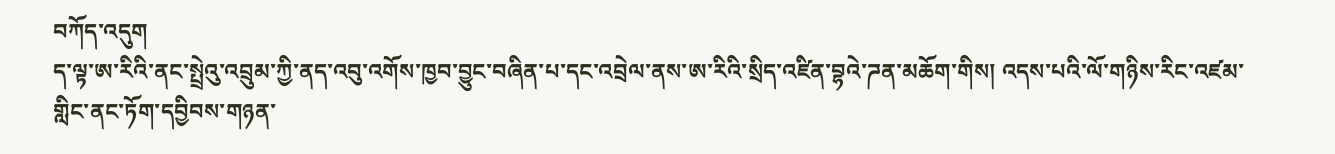བཀོད་འདུག
ད་ལྟ་ཨ་རིའི་ནང་སྤྲེའུ་འབྲུམ་ཀྱི་ནད་འབུ་འགོས་ཁྱབ་བྱུང་བཞིན་པ་དང་འབྲེལ་ནས་ཨ་རིའི་སྲིད་འཛིན་བྷའེ་ཌན་མཆོག་གིས། འདས་པའི་ལོ་གཉིས་རིང་འཛམ་གླིང་ནང་ཏོག་དབྱིབས་གཉན་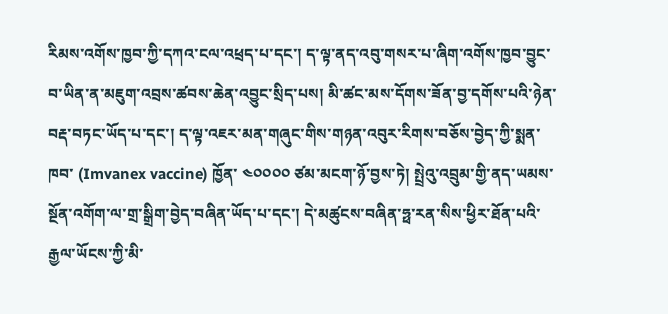རིམས་འགོས་ཁྱབ་ཀྱི་དཀའ་ངལ་འཕྲད་པ་དང་། ད་ལྟ་ནད་འབུ་གསར་པ་ཞིག་འགོས་ཁྱབ་བྱུང་བ་ཡིན་ན་མཇུག་འབྲས་ཚབས་ཆེན་འབྱུང་སྲིད་པས། མི་ཚང་མས་དོགས་ཟོན་བྱ་དགོས་པའི་ཉེན་བརྡ་བཏང་ཡོད་པ་དང་། ད་ལྟ་འཇར་མན་གཞུང་གིས་གཉན་འབུར་རིགས་བཅོས་བྱེད་ཀྱི་སྨན་ཁབ་ (Imvanex vaccine) ཁྱོན་ ༤༠༠༠༠ ཙམ་མངག་ཉོ་བྱས་ཏེ། སྤྲེའུ་འབྲུམ་གྱི་ནད་ཡམས་སྔོན་འགོག་ལ་གྲ་སྒྲིག་བྱེད་བཞིན་ཡོད་པ་དང་། དེ་མཚུངས་བཞིན་ཧྥ་རན་སིས་ཕྱིར་ཐོན་པའི་རྒྱལ་ཡོངས་ཀྱི་མི་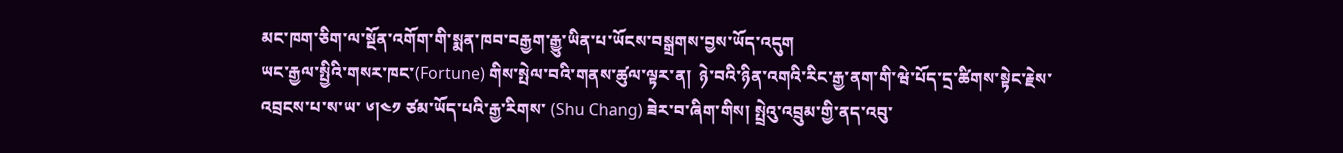མང་ཁག་ཅིག་ལ་སྔོན་འགོག་གི་སྨན་ཁབ་བརྒྱག་རྒྱུ་ཡིན་པ་ཡོངས་བསྒྲགས་བྱས་ཡོད་འདུག
ཡང་རྒྱལ་སྤྱིའི་གསར་ཁང་(Fortune) གིས་སྤེལ་བའི་གནས་ཚུལ་ལྟར་ན།  ཉེ་བའི་ཉིན་འགའི་རིང་རྒྱ་ནག་གི་ཝེ་པོད་དྲ་ཚིགས་སྟེང་རྗེས་འབྲངས་པ་ས་ཡ་ ༦།༤༡ ཙམ་ཡོད་པའི་རྒྱ་རིགས་ (Shu Chang) ཟེར་བ་ཞིག་གིས། སྤྲེའུ་འབྲུམ་གྱི་ནད་འབུ་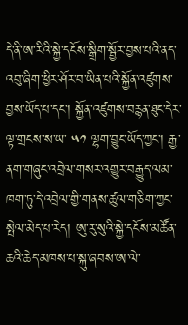དེ་ནི་ཨ་རིའི་སྐྱེ་དངོས་སྒྲིག་སྦྱོར་བྱས་པའི་ནད་འབུ་ཞིག་ཕྱིར་ཤོར་བ་ཡིན་པའི་སྐྱོན་འཛུགས་བྱས་ཡོད་པ་དང་། སྐྱོན་འཛུགས་བརྙན་ཐུང་དེར་ལྟ་གྲངས་ས་ཡ་ ༥༡ ལྷག་བྱུང་ཡོད་ཀྱང་། རྒྱ་ནག་གཞུང་འབྲེལ་གསར་འགྱུར་བརྒྱུད་ལམ་ཁག་ཏུ་དེ་འབྲེལ་གྱི་གནས་ཚུལ་གཅིག་ཀྱང་སྤེལ་མེད་པ་རེད། ཨུ་རུ་སུའི་སྐྱེ་དངོས་མཚོན་ཆའི་ཆེད་མཁས་པ་སྐུ་ཞབས་ཨ་ལེ་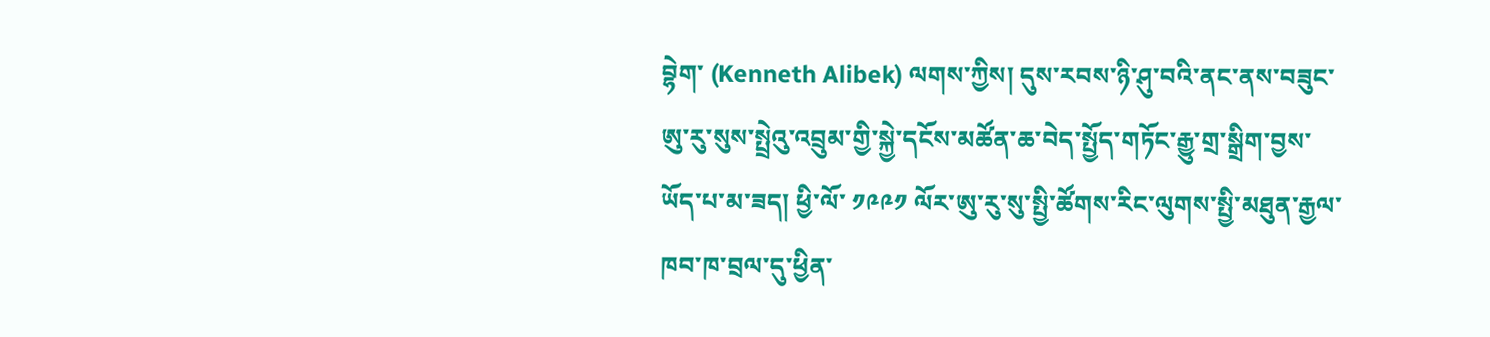བྷེག་ (Kenneth Alibek) ལགས་ཀྱིས། དུས་རབས་ཉི་ཤུ་བའི་ནང་ནས་བཟུང་ཨུ་རུ་སུས་སྤྲེའུ་འབྲུམ་གྱི་སྐྱེ་དངོས་མཚོན་ཆ་བེད་སྤྱོད་གཏོང་རྒྱུ་གྲ་སྒྲིག་བྱས་ཡོད་པ་མ་ཟད། ཕྱི་ལོ་ ༡༩༩༡ ལོར་ཨུ་རུ་སུ་སྤྱི་ཚོགས་རིང་ལུགས་སྤྱི་མཐུན་རྒྱལ་ཁབ་ཁ་བྲལ་དུ་ཕྱིན་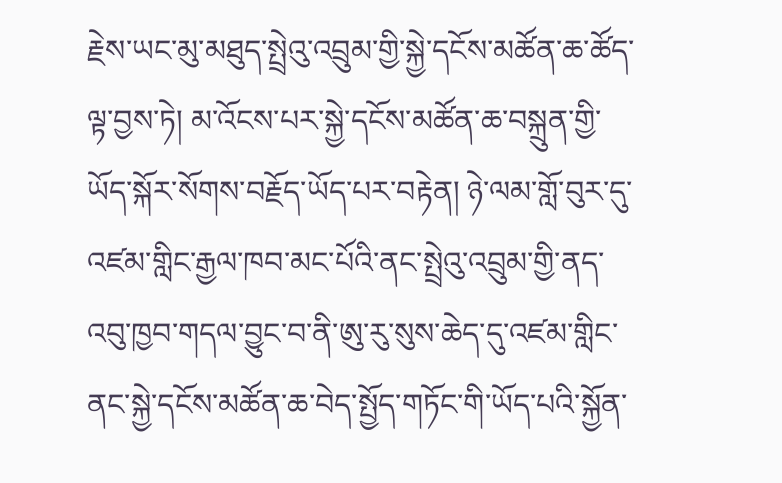རྗེས་ཡང་མུ་མཐུད་སྤྲེའུ་འབྲུམ་གྱི་སྐྱེ་དངོས་མཚོན་ཆ་ཚོད་ལྟ་བྱས་ཏེ། མ་འོངས་པར་སྐྱེ་དངོས་མཚོན་ཆ་བསྐྲུན་གྱི་ཡོད་སྐོར་སོགས་བརྗོད་ཡོད་པར་བརྟེན། ཉེ་ལམ་གློ་བུར་དུ་འཛམ་གླིང་རྒྱལ་ཁབ་མང་པོའི་ནང་སྤྲེའུ་འབྲུམ་གྱི་ནད་འབུ་ཁྱབ་གདལ་བྱུང་བ་ནི་ཨུ་རུ་སུས་ཆེད་དུ་འཛམ་གླིང་ནང་སྐྱེ་དངོས་མཚོན་ཆ་བེད་སྤྱོད་གཏོང་གི་ཡོད་པའི་སྐྱོན་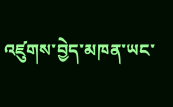འཛུགས་བྱེད་མཁན་ཡང་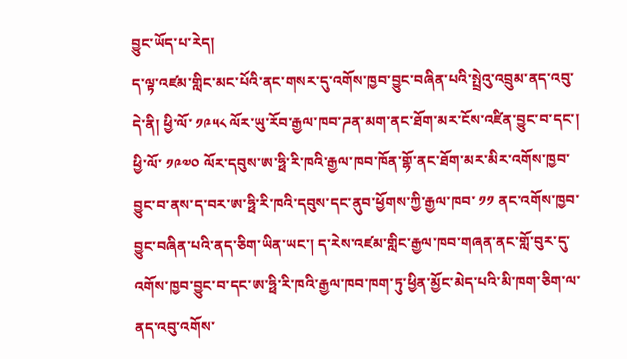བྱུང་ཡོད་པ་རེད།
ད་ལྟ་འཛམ་གླིང་མང་པོའི་ནང་གསར་དུ་འགོས་ཁྱབ་བྱུང་བཞིན་པའི་སྤྲེའུ་འབྲུམ་ནད་འབུ་དེ་ནི། ཕྱི་ལོ་ ༡༩༥༨ ལོར་ཡུ་རོབ་རྒྱལ་ཁབ་ཌན་མག་ནང་ཐོག་མར་ངོས་འཛིན་བྱུང་བ་དང་། ཕྱི་ལོ་ ༡༩༧༠ ལོར་དབུས་ཨ་ཧྥི་རི་ཁའི་རྒྱལ་ཁབ་ཁོན་གྷོ་ནང་ཐོག་མར་མིར་འགོས་ཁྱབ་བྱུང་བ་ནས་ད་བར་ཨ་ཧྥི་རི་ཁའི་དབུས་དང་ནུབ་ཕྱོགས་ཀྱི་རྒྱལ་ཁབ་ ༡༡ ནང་འགོས་ཁྱབ་བྱུང་བཞིན་པའི་ནད་ཅིག་ཡིན་ཡང་། ད་རེས་འཛམ་གླིང་རྒྱལ་ཁབ་གཞན་ནང་གློ་བུར་དུ་འགོས་ཁྱབ་བྱུང་བ་དང་ཨ་ཧྥི་རི་ཁའི་རྒྱལ་ཁབ་ཁག་ཏུ་ཕྱིན་མྱོང་མེད་པའི་མི་ཁག་ཅིག་ལ་ནད་འབུ་འགོས་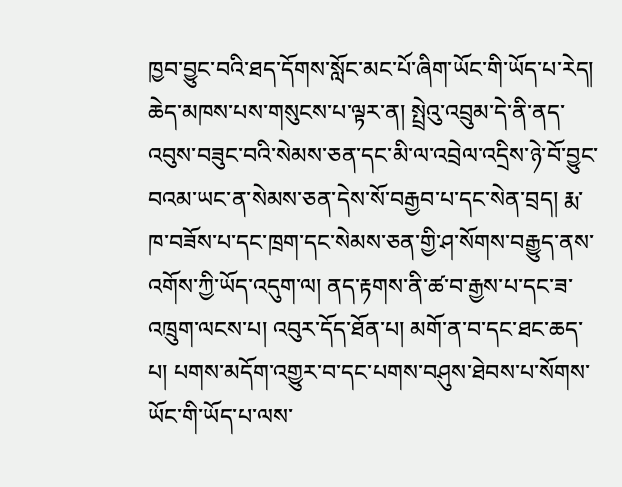ཁྱབ་བྱུང་བའི་ཐད་དོགས་སློང་མང་པོ་ཞིག་ཡོང་གི་ཡོད་པ་རེད།
ཆེད་མཁས་པས་གསུངས་པ་ལྟར་ན། སྤྲེའུ་འབྲུམ་དེ་ནི་ནད་འབུས་བཟུང་བའི་སེམས་ཅན་དང་མི་ལ་འབྲེལ་འདྲིས་ཉེ་བོ་བྱུང་བའམ་ཡང་ན་སེམས་ཅན་དེས་སོ་བརྒྱབ་པ་དང་སེན་བྲད། རྨ་ཁ་བཟོས་པ་དང་ཁྲག་དང་སེམས་ཅན་གྱི་ཤ་སོགས་བརྒྱུད་ནས་འགོས་ཀྱི་ཡོད་འདུག་ལ། ནད་རྟགས་ནི་ཚ་བ་རྒྱས་པ་དང་ཟ་འཁྲུག་ལངས་པ། འབུར་དོད་ཐོན་པ། མགོ་ན་བ་དང་ཐང་ཆད་པ། པགས་མདོག་འགྱུར་བ་དང་པགས་བཤུས་ཐེབས་པ་སོགས་ཡོང་གི་ཡོད་པ་ལས་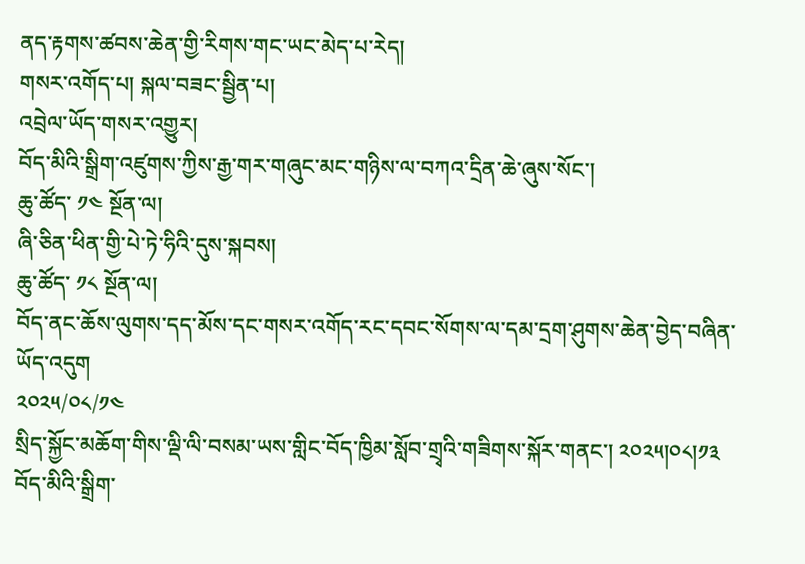ནད་རྟགས་ཚབས་ཆེན་གྱི་རིགས་གང་ཡང་མེད་པ་རེད།
གསར་འགོད་པ། སྐལ་བཟང་སྦྱིན་པ།
འབྲེལ་ཡོད་གསར་འགྱུར།
བོད་མིའི་སྒྲིག་འཛུགས་ཀྱིས་རྒྱ་གར་གཞུང་མང་གཉིས་ལ་བཀའ་དྲིན་ཆེ་ཞུས་སོང་།
ཆུ་ཚོད་ ༡༤ སྔོན་ལ།
ཞི་ཅིན་ཕིན་གྱི་པེ་ཏེ་ཧིའི་དུས་སྐབས།
ཆུ་ཚོད་ ༡༨ སྔོན་ལ།
བོད་ནང་ཆོས་ལུགས་དད་མོས་དང་གསར་འགོད་རང་དབང་སོགས་ལ་དམ་དྲག་ཤུགས་ཆེན་བྱེད་བཞིན་ཡོད་འདུག
༢༠༢༥/༠༨/༡༤
སྲིད་སྐྱོང་མཆོག་གིས་ལྡི་ལི་བསམ་ཡས་གླིང་བོད་ཁྱིམ་སློབ་གྲྭའི་གཟིགས་སྐོར་གནང་། ༢༠༢༥།༠༨།༡༣ བོད་མིའི་སྒྲིག་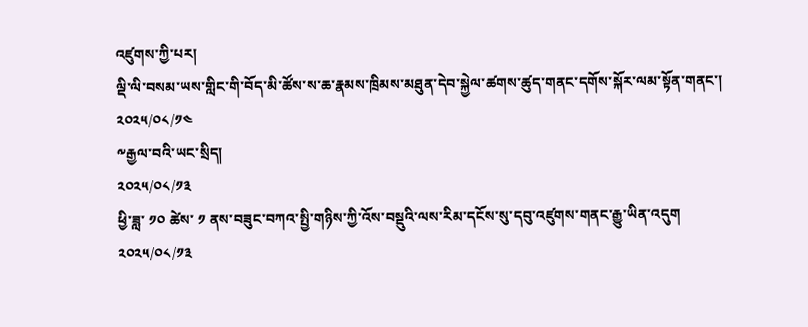འཛུགས་ཀྱི་པར།
ལྡི་ལི་བསམ་ཡས་གླིང་གི་བོད་མི་ཚོས་ས་ཆ་རྣམས་ཁྲིམས་མཐུན་དེབ་སྐྱེལ་ཚགས་ཚུད་གནང་དགོས་སྐོར་ལམ་སྟོན་གནང་།
༢༠༢༥/༠༨/༡༤
༸རྒྱལ་བའི་ཡང་སྲིད།
༢༠༢༥/༠༨/༡༣
ཕྱི་ཟླ་ ༡༠ ཚེས་ ༡ ནས་བཟུང་བཀའ་སྤྱི་གཉིས་ཀྱི་འོས་བསྡུའི་ལས་རིམ་དངོས་སུ་དབུ་འཛུགས་གནང་རྒྱུ་ཡིན་འདུག
༢༠༢༥/༠༨/༡༣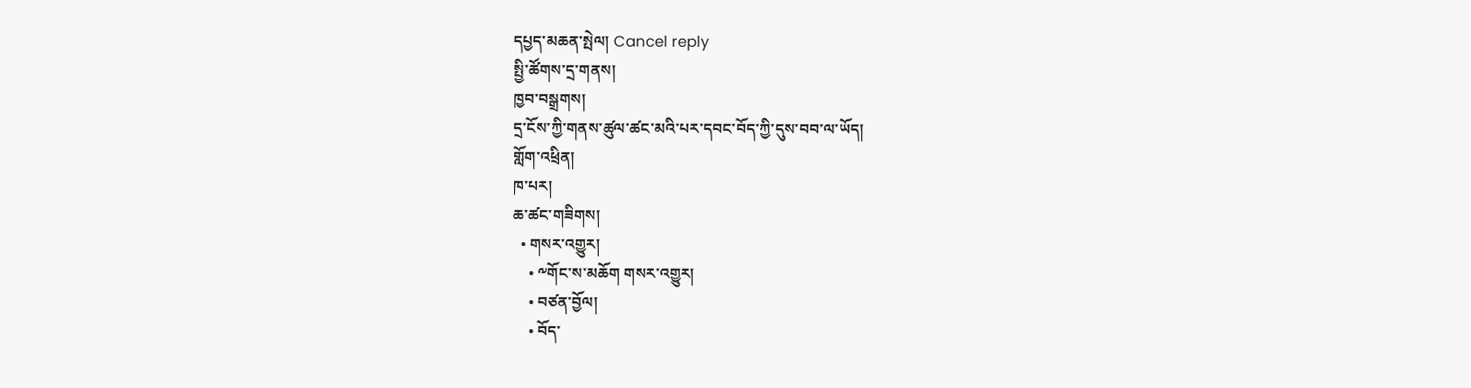དཔྱད་མཆན་སྤེལ། Cancel reply
སྤྱི་ཚོགས་དྲ་གནས།
ཁྱབ་བསྒྲགས།
དྲ་ངོས་ཀྱི་གནས་ཚུལ་ཚང་མའི་པར་དབང་བོད་ཀྱི་དུས་བབ་ལ་ཡོད།
གློག་འཕྲིན།
ཁ་པར།
ཆ་ཚང་གཟིགས།
  • གསར་འགྱུར།
    • ༸གོང་ས་མཆོག གསར་འགྱུར།
    • བཙན་བྱོལ།
    • བོད་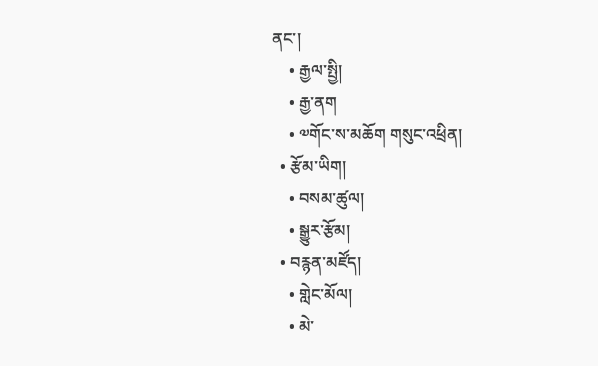ནང་།
    • རྒྱལ་སྤྱི།
    • རྒྱ་ནག
    • ༧གོང་ས་མཆོག གསུང་འཕྲིན།
  • རྩོམ་ཡིག།
    • བསམ་ཚུལ།
    • སྒྱུར་རྩོམ།
  • བརྙན་མཛོད།
    • གླེང་མོལ།
    • མེ་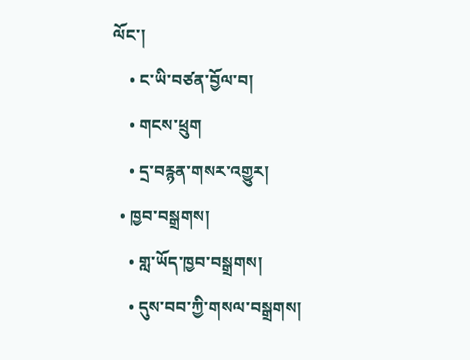ལོང་།
    • ང་ཡི་བཙན་བྱོལ་བ།
    • གངས་ཕྲུག
    • དྲ་བརྙན་གསར་འགྱུར།
  • ཁྱབ་བསྒྲགས།
    • གླ་ཡོད་ཁྱབ་བསྒྲགས།
    • དུས་བབ་ཀྱི་གསལ་བསྒྲགས།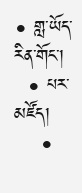• གླ་ཡོད་རིན་གོང་།
  • པར་མཛོད།
    •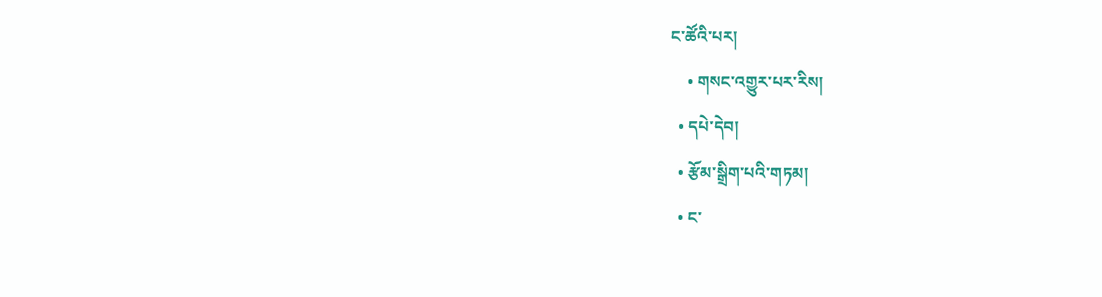ང་ཚོའི་པར།
    • གསང་འགྱུར་པར་རིས།
  • དཔེ་དེབ།
  • རྩོམ་སྒྲིག་པའི་གཏམ།
  • ང་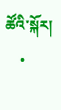ཚོའི་སྐོར།
    •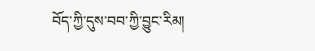བོད་ཀྱི་དུས་བབ་ཀྱི་བྱུང་རིམ།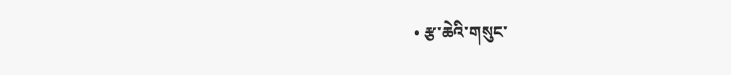• རྩ་ཆེའི་གསུང་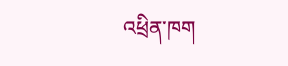འཕྲིན་ཁག